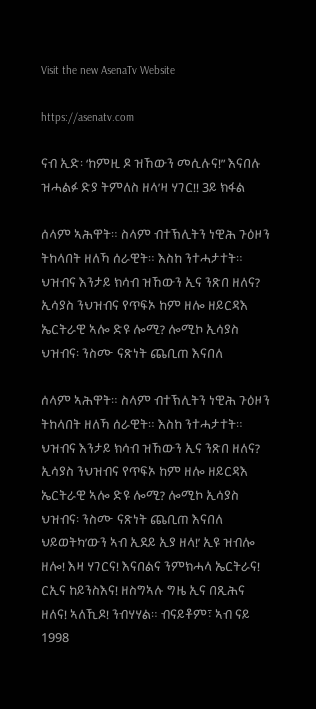Visit the new AsenaTv Website

https://asenatv.com

ናብ ኢድ፡ ‘ከምዚ ዶ ዝኸውን መሲሉና!” እናበሉ ዝሓልፉ ድያ ትምለስ ዘላ’ዛ ሃገር!! 3ይ ክፋል

ሰላም ኣሕዋት። ስላም ብተኽሊትን ነዊሕ ጉዕዞን ትከላበት ዘለኻ ሰራዊት። እስከ ንተሓታተት። ህዝብና እንታይ ክሳብ ዝኸውን ኢና ንጽበ ዘለና? ኢሳያስ ንህዝብና የጥፍኦ ከም ዘሎ ዘይርዳእ ኤርትራዊ ኣሎ ድዩ ሎሚ? ሎሚኮ ኢሳያስ ህዝብና፡ ንስሙ ናጽነት ጨቢጠ እናበለ

ሰላም ኣሕዋት። ስላም ብተኽሊትን ነዊሕ ጉዕዞን ትከላበት ዘለኻ ሰራዊት። እስከ ንተሓታተት። ህዝብና እንታይ ክሳብ ዝኸውን ኢና ንጽበ ዘለና? ኢሳያስ ንህዝብና የጥፍኦ ከም ዘሎ ዘይርዳእ ኤርትራዊ ኣሎ ድዩ ሎሚ? ሎሚኮ ኢሳያስ ህዝብና፡ ንስሙ ናጽነት ጨቢጠ እናበለ ህይወትካ’ውን ኣብ ኢደይ ኢያ ዘላ!’ ኢዩ ዝብሎ ዘሎ! እዛ ሃገርና! እናበልና ንምክሓላ ኤርትራና! ርኢና ከይንስእና! ዘስግኣሉ ግዜ ኢና በጺሕና ዘለና! ኣለኺዶ! ንብሃሃል። ብናይቶም፣ ኣብ ናይ 1998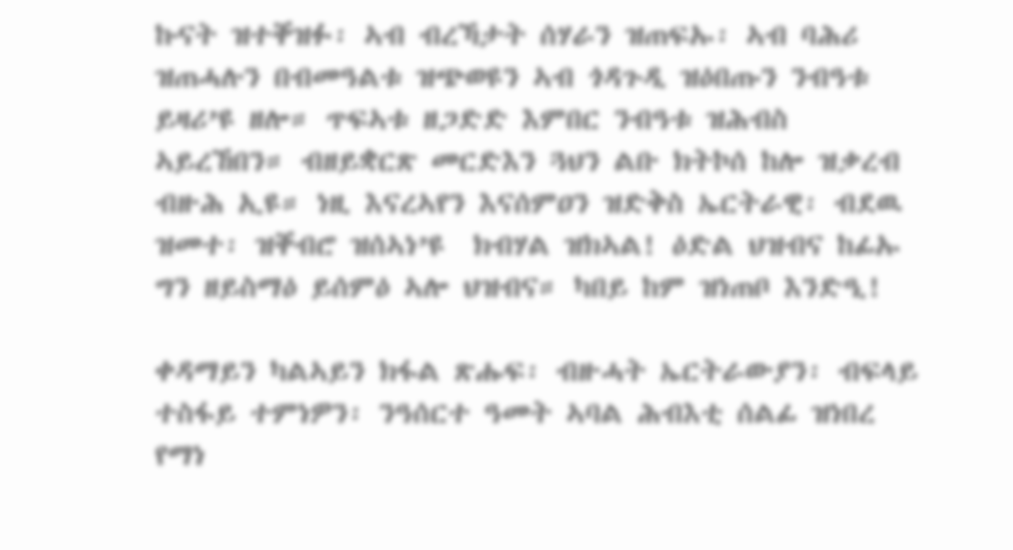ኩናት ዝተቐዝፉ፡ ኣብ ብረኻታት ሰሃራን ዝጠፍኡ፡ ኣብ ባሕሪ ዝጠሓሉን በብመዓልቱ ዝጭወዩን ኣብ ጎዳጉዲ ዝዕበጡን ንብዓቱ ይዛሪ’ዩ ዘሎ። ጥፍኣቱ ዘጋድድ እምበር ንብዓቱ ዝሕብስ ኣይረኸበን። ብዘይቋርጽ መርድእን ጓህን ልቡ ክትኮሰ ከሎ ዝቃረብ ብዙሕ ኢዩ። ነዚ እናረኣየን እናሰምዐን ዝድቅስ ኤርትራዊ፡ ብደዉ ዝመተ፡ ዝቐብሮ ዝሰኣነ’ዩ  ክብሃል ዝክኣል! ዕድል ህዝብና ከፊኡ ግን ዘይስማዕ ይሰምዕ ኣሎ ህዝብና። ካበይ ከም ዝነጠቦ እንድዒ!

ቀዳማይን ካልኣይን ክፋል ጽሑፍ፡ ብዙሓት ኤርትራውያን፡ ብፍላይ ተስፋይ ተምነዎን፡ ንዓሰርተ ዓመት ኣባል ሕብእቲ ሰልፊ ዝነበረ የማነ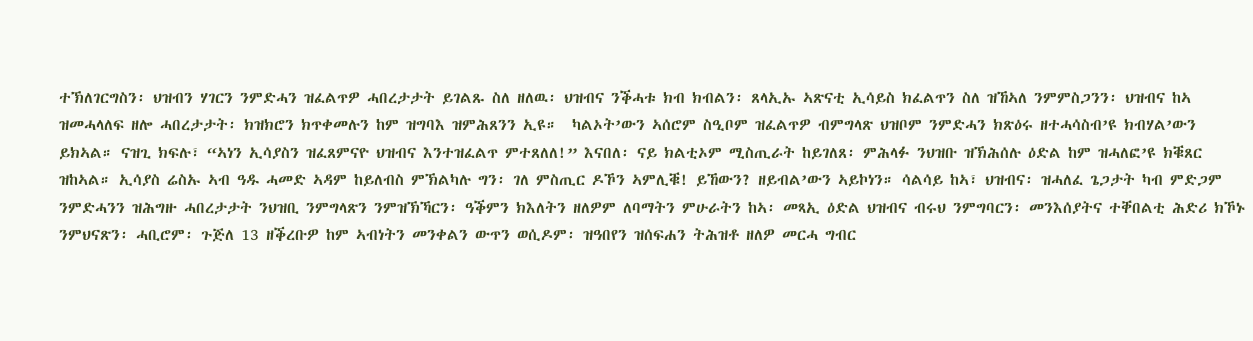ተኽለገርግስን፡ ህዝብን ሃገርን ንምድሓን ዝፈልጥዎ ሓበረታታት ይገልጹ ስለ ዘለዉ፡ ህዝብና ንቕሓቱ ክብ ክብልን፡ ጸላኢኡ ኣጽናቲ ኢሳይስ ክፈልጥን ስለ ዝኸኣለ ንምምስጋንን፡ ህዝብና ከኣ ዝመሓላለፍ ዘሎ ሓበረታታት፡ ክዝክሮን ክጥቀመሉን ከም ዝግባእ ዝምሕጸንን ኢዩ።  ካልኦት’ውን ኣሰሮም ስዒቦም ዝፈልጥዎ ብምግላጽ ህዝቦም ንምድሓን ክጽዕሩ ዘተሓሳስብ’ዩ ክብሃል’ውን ይክኣል። ናዝጊ ክፍሉ፣ “ኣነን ኢሳያስን ዝፈጸምናዮ ህዝብና እንተዝፈልጥ ምተጸለለ!” እናበለ፡ ናይ ክልቲኦም ሚስጢራት ከይገለጸ፡ ምሕላፉ ንህዝቡ ዝኽሕሰሉ ዕድል ከም ዝሓለፎ’ዩ ክቑጸር ዝከኣል። ኢሳያስ ሬስኡ ኣብ ዓዱ ሓመድ ኣዳም ከይለብስ ምኽልካሉ ግን፡ ገለ ምስጢር ዶኾን ኣምሊቑ! ይኸውን? ዘይብል’ውን ኣይኮነን። ሳልሳይ ከኣ፣ ህዝብና፡ ዝሓለፈ ጌጋታት ካብ ምድጋም ንምድሓንን ዝሕግዙ ሓበረታታት ንህዝቢ ንምግላጽን ንምዝኽኻርን፡ ዓቕምን ክእለትን ዘለዎም ለባማትን ምሁራትን ከኣ፡ መጻኢ ዕድል ህዝብና ብሩህ ንምግባርን፡ መንእሰያትና ተቐበልቲ ሕድሪ ክኾኑ ንምህናጽን፡ ሓቢሮም፡ ጉጅለ 13 ዘቕረቡዎ ከም ኣብነትን መንቀልን ውጥን ወሲዶም፡ ዝዓበየን ዝሰፍሐን ትሕዝቶ ዘለዎ መርሓ ግብር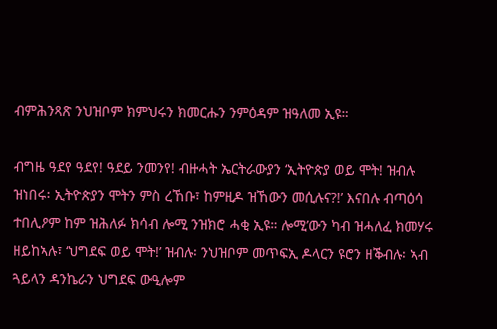ብምሕንጻጽ ንህዝቦም ክምህሩን ክመርሑን ንምዕዳም ዝዓለመ ኢዩ።

ብግዜ ዓደየ ዓደየ! ዓደይ ንመንየ! ብዙሓት ኤርትራውያን ‘ኢትዮጵያ ወይ ሞት! ዝብሉ ዝነበሩ፡ ኢትዮጵያን ሞትን ምስ ረኸቡ፣ ከምዚዶ ዝኸውን መሲሉና?!’ እናበሉ ብጣዕሳ ተበሊዖም ከም ዝሕለፉ ክሳብ ሎሚ ንዝክሮ ሓቂ ኢዩ። ሎሚ’ውን ካብ ዝሓለፈ ክመሃሩ ዘይከኣሉ፣ ‘ህግደፍ ወይ ሞት!’ ዝብሉ፡ ንህዝቦም መጥፍኢ ዶላርን ዩሮን ዘቕብሉ፡ ኣብ ጓይላን ዳንኬራን ህግደፍ ውዒሎም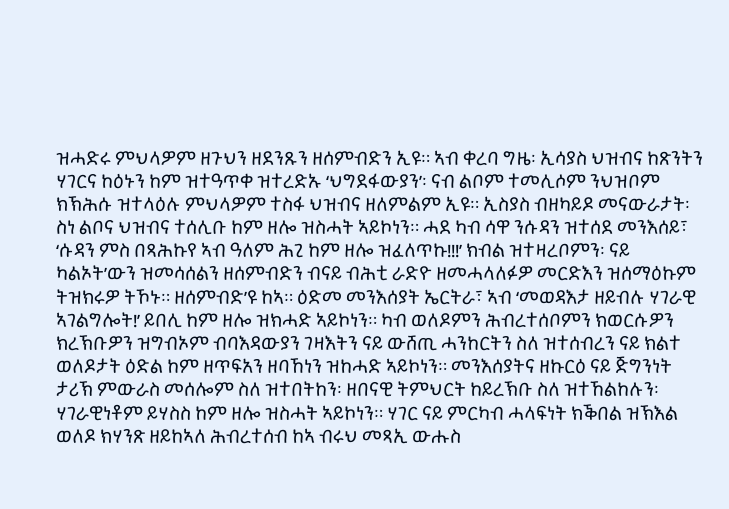ዝሓድሩ ምህላዎም ዘጉህን ዘደንጹን ዘሰምብድን ኢዩ። ኣብ ቀረባ ግዜ፡ ኢሳያስ ህዝብና ከጽንትን ሃገርና ከዕኑን ከም ዝተዓጥቀ ዝተረድኡ ‘ህግደፋውያን’፡ ናብ ልቦም ተመሊሶም ንህዝቦም ክኽሕሱ ዝተላዕሉ ምህላዎም ተስፋ ህዝብና ዘለምልም ኢዩ። ኢስያስ ብዘካይዶ መናውራታት፡ ስነ ልቦና ህዝብና ተሰሊቡ ከም ዘሎ ዝስሓት ኣይኮነን። ሓደ ካብ ሳዋ ንሱዳን ዝተሰደ መንእሰይ፣ ‘ሱዳን ምስ በጻሕኩየ ኣብ ዓለም ሕጊ ከም ዘሎ ዝፈለጥኩ!!!’ ክብል ዝተዛረቦምን፡ ናይ ካልኦት’ውን ዝመሳሰልን ዘሰምብድን ብናይ ብሕቲ ራድዮ ዘመሓላለፉዎ መርድእን ዝሰማዕኩም ትዝክሩዎ ትኾኑ። ዘሰምብድ’ዩ ከኣ። ዕድመ መንእሰያት ኤርትራ፣ ኣብ ‘መወዳእታ ዘይብሉ ሃገራዊ ኣገልግሎት!’ ይበሊ ከም ዘሎ ዝክሓድ ኣይኮነን። ካብ ወለዶምን ሕብረተሰቦምን ክወርሱዎን ክረኽቡዎን ዝግብኦም ብባእዳውያን ገዛእትን ናይ ውሸጢ ሓንከርትን ስለ ዝተሰብረን ናይ ክልተ ወለዶታት ዕድል ከም ዘጥፍአን ዘባኸነን ዝከሓድ ኣይኮነን። መንእሰያትና ዘኩርዕ ናይ ጅግንነት ታሪኽ ምውራስ መሰሎም ስለ ዝተበትከን፡ ዘበናዊ ትምህርት ከይረኽቡ ስለ ዝተኸልከሉን፡ ሃገራዊነቶም ይሃስስ ከም ዘሎ ዝስሓት ኣይኮነን። ሃገር ናይ ምርካብ ሓላፍነት ክቕበል ዝኽእል ወለዶ ክሃንጽ ዘይከኣለ ሕብረተሰብ ከኣ ብሩህ መጻኢ ውሑስ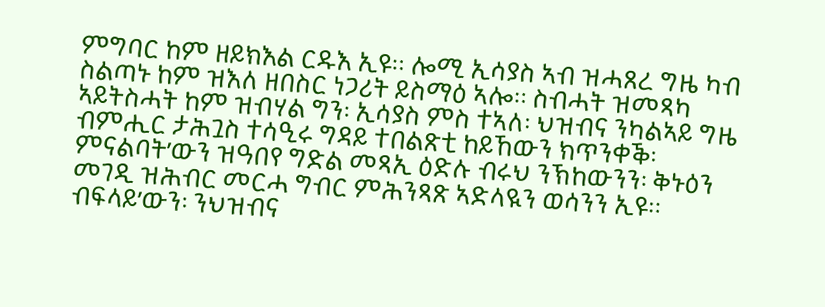ምግባር ከም ዘይክእል ርዱእ ኢዩ። ሎሚ ኢሳያስ ኣብ ዝሓጸረ ግዜ ካብ ስልጣኑ ከም ዝእለ ዘበስር ነጋሪት ይስማዕ ኣሎ። ስብሓት ዝመጻካ ኣይትስሓት ከም ዝብሃል ግን፡ ኢሳያስ ምስ ተኣለ፡ ህዝብና ንካልኣይ ግዜ ብምሒር ታሕጓስ ተሳዒሩ ግዳይ ተበልጽቲ ከይኸውን ክጥንቀቕ፡ ምናልባት’ውን ዝዓበየ ግድል መጻኢ ዕድሉ ብሩህ ንኽከውንን፡ ቅኑዕን መገዲ ዝሕብር መርሓ ግብር ምሕንጻጽ ኣድላዪን ወሳንን ኢዩ። ብፍላይ’ውን፡ ንህዝብና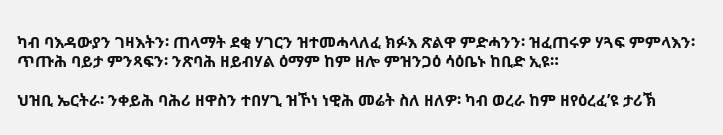ካብ ባእዳውያን ገዛእትን፡ ጠላማት ደቂ ሃገርን ዝተመሓላለፈ ክፉእ ጽልዋ ምድሓንን፡ ዝፈጠሩዎ ሃጓፍ ምምላእን፡ ጥጡሕ ባይታ ምንጻፍን፡ ንጽባሕ ዘይብሃል ዕማም ከም ዘሎ ምዝንጋዕ ሳዕቤኑ ከቢድ ኢዩ።

ህዝቢ ኤርትራ፡ ንቀይሕ ባሕሪ ዘዋስን ተበሃጊ ዝኾነ ነዊሕ መሬት ስለ ዘለዎ፡ ካብ ወረራ ከም ዘየዕረፈ’ዩ ታሪኽ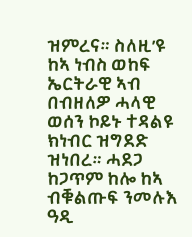ዝምረና። ስለዚ’ዩ ከኣ ነብስ ወከፍ ኤርትራዊ ኣብ በብዘለዎ ሓላዊ ወሰን ኮይኑ ተዳልዩ ክነብር ዝግደድ ዝነበረ። ሓደጋ ከጋጥም ከሎ ከኣ ብቑልጡፍ ንመሉእ ዓዲ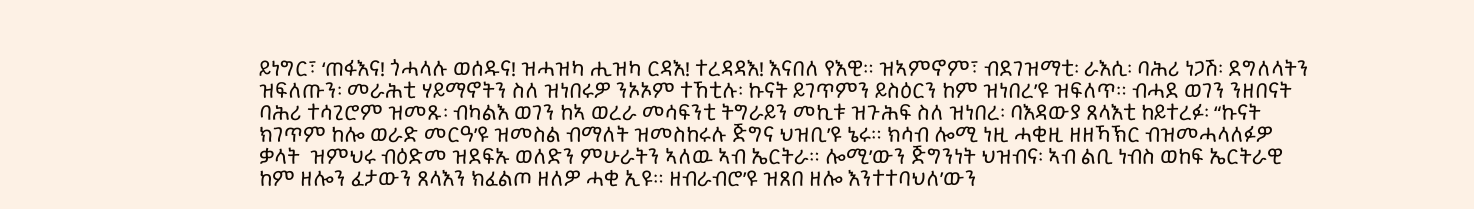ይነግር፣ ‘ጠፋእና! ጎሓላሉ ወሰዱና! ዝሓዝካ ሒዝካ ርዳእ! ተረዳዳእ! እናበለ የእዊ። ዝኣምኖም፣ ብደገዝማቲ፡ ራእሲ፡ ባሕሪ ነጋሽ፡ ደግለላትን ዝፍለጡን፡ መራሕቲ ሃይማኖትን ስለ ዝነበሩዎ ንኦኦም ተኸቲሉ፡ ኩናት ይገጥምን ይስዕርን ከም ዝነበረ’ዩ ዝፍለጥ። ብሓደ ወገን ንዘበናት ባሕሪ ተሳጊሮም ዝመጹ፡ ብካልእ ወገን ከኣ ወረራ መሳፍንቲ ትግራይን መኪቱ ዝጉሕፍ ስለ ዝነበረ፡ ባእዳውያ ጸላእቲ ከይተረፉ፡ “ኩናት ክገጥም ከሎ ወራድ መርዓ’ዩ ዝመስል ብማለት ዝመስከሩሉ ጅግና ህዝቢ’ዩ ኔሩ። ክሳብ ሎሚ ነዚ ሓቂዚ ዘዘኻኽር ብዝመሓላለፉዎ ቃላት  ዝምህሩ ብዕድመ ዝደፍኡ ወለድን ምሁራትን ኣለዉ ኣብ ኤርትራ። ሎሚ’ውን ጅግንነት ህዝብና፡ ኣብ ልቢ ነብስ ወከፍ ኤርትራዊ ከም ዘሎን ፈታውን ጸላእን ክፈልጦ ዘለዎ ሓቂ ኢዩ። ዘብራብሮ’ዩ ዝጸበ ዘሎ እንተተባህለ’ውን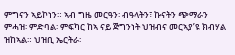ምግናን ኣይኮነን። ኣብ ግዜ መርዓን፡ ብዓላትን፣ ኩናትን ጭማራን ምሓዝ፡ ምድባል፡ ምፍካር ከኣ ናይ ጅግንነት ህዝብና መርኣያ’ዩ ክብሃል ዝከኣል። ህዝቢ ኤርትራ፡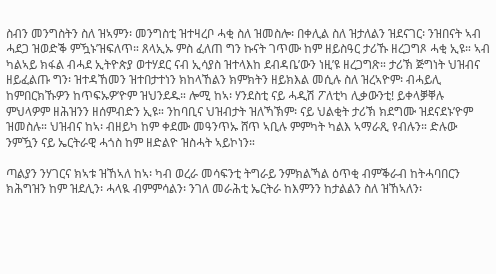ስብን መንግስትን ስለ ዝኣምን፡ መንግስቲ ዝተዛረቦ ሓቂ ስለ ዝመስሎ፡ በቀሊል ስለ ዝታለልን ዝደናገር፡ ንዝበናት ኣብ ሓደጋ ዝወድቕ ምዃኑ’ዝፍለጥ። ጸላኢኡ ምስ ፈለጠ ግን ኩናት ገጥሙ ከም ዘይስዓር ታሪኹ ዘረጋግጾ ሓቂ ኢዩ። ኣብ ካልኣይ ክፋል ብሓደ ኢትዮጵያ ወተሃደር ናብ ኢሳያስ ዝተላእከ ደብዳቤ’ውን ነዚ’ዩ ዘረጋግጽ። ታሪኽ ጅግነት ህዝብና ዘይፈልጡ ግን፡ ዝተዳኸመን ዝተበታተነን ክከላኸልን ክምክትን ዘይክእል መሲሉ ስለ ዝረኣዮም፡ ብሓይሊ ከምበርክኹዎን ከጥፍኡዎ’ዮም ዝህንደዱ። ሎሚ ከኣ፡ ሃንደስቲ ናይ ሓዲሽ ፖለቲካ ሊቃውንቲ! ይቀላቓቐሉ ምህላዎም ዘሕዝንን ዘሰምብድን ኢዩ። ንከባቢና ህዝብታት ዝለኻኽም፡ ናይ ህልቂት ታሪኽ ክደግሙ ዝደናደኑ’ዮም ዝመስሉ። ህዝብና ከኣ፡ ብዘይካ ከም ቀደሙ መዓንጥኡ ሸጥ ኣቢሉ ምምካት ካልእ ኣማራጺ የብሉን። ድሉው ንምዃን ናይ ኤርትራዊ ሓጎስ ከም ዘድልዮ ዝስሓት ኣይኮነን።

ጣልያን ንሃገርና ክኣቱ ዝኸኣለ ከኣ፡ ካብ ወረራ መሳፍንቲ ትግራይ ንምክልኻል ዕጥቂ ብምቕራብ ከትሓባበርን ክሕግዝን ከም ዝደሊን፡ ሓላዪ ብምምሳልን፡ ንገለ መራሕቲ ኤርትራ ከእምንን ከታልልን ስለ ዝኸኣለን፡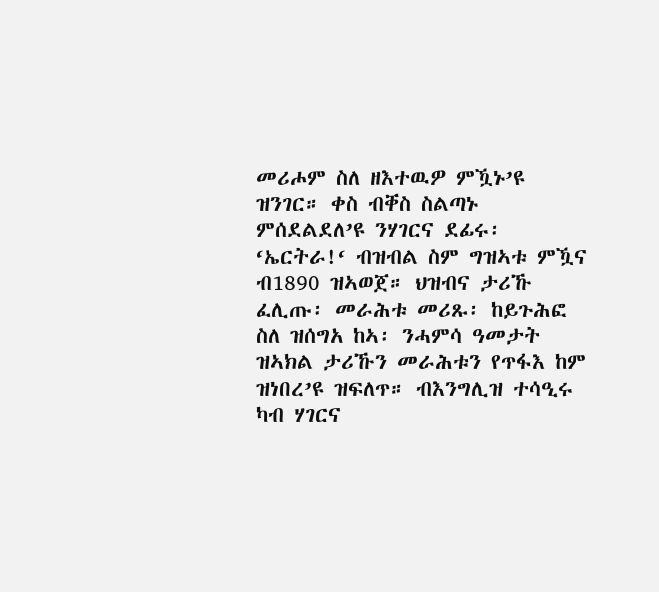መሪሖም ስለ ዘእተዉዎ ምዃኑ’ዩ ዝንገር። ቀስ ብቐስ ስልጣኑ ምሰደልደለ’ዩ ንሃገርና ደፊሩ፡ ‘ኤርትራ!‘ ብዝብል ስም ግዝኣቱ ምዃና ብ1890 ዝኣወጀ። ህዝብና ታሪኹ ፈሊጡ፡ መራሕቱ መሪጹ፡ ከይጉሕፎ ስለ ዝሰግአ ከኣ፡ ንሓምሳ ዓመታት ዝኣክል ታሪኹን መራሕቱን የጥፋእ ከም ዝነበረ’ዩ ዝፍለጥ። ብእንግሊዝ ተሳዒሩ ካብ ሃገርና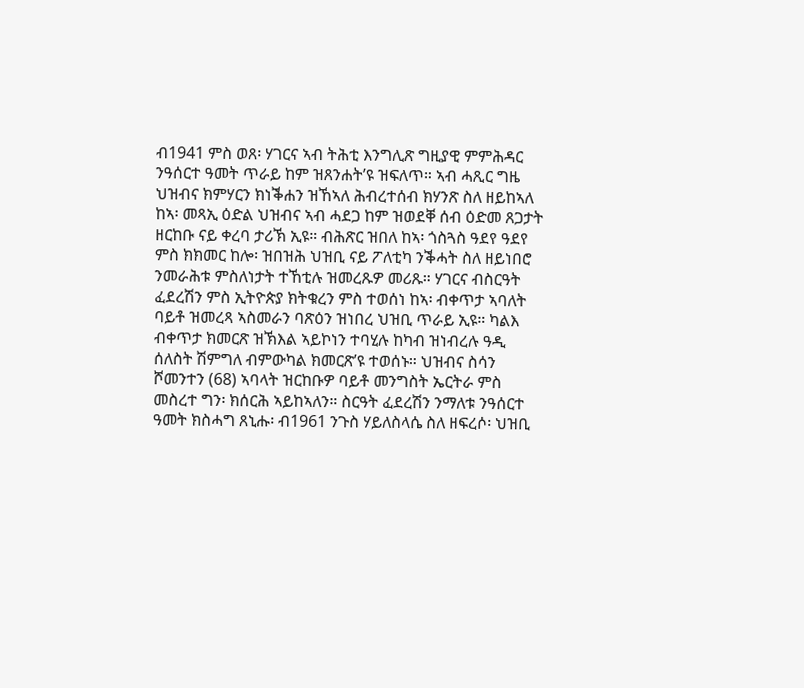ብ1941 ምስ ወጸ፡ ሃገርና ኣብ ትሕቲ እንግሊጽ ግዚያዊ ምምሕዳር ንዓሰርተ ዓመት ጥራይ ከም ዝጸንሐት’ዩ ዝፍለጥ። ኣብ ሓጺር ግዜ ህዝብና ክምሃርን ክነቕሐን ዝኸኣለ ሕብረተሰብ ክሃንጽ ስለ ዘይከኣለ ከኣ፡ መጻኢ ዕድል ህዝብና ኣብ ሓደጋ ከም ዝወደቐ ሰብ ዕድመ ጸጋታት ዘርከቡ ናይ ቀረባ ታሪኽ ኢዩ። ብሕጽር ዝበለ ከኣ፡ ጎስጓስ ዓደየ ዓደየ ምስ ክክመር ከሎ፡ ዝበዝሕ ህዝቢ ናይ ፖለቲካ ንቕሓት ስለ ዘይነበሮ ንመራሕቱ ምስለነታት ተኸቲሉ ዝመረጹዎ መሪጹ። ሃገርና ብስርዓት ፈደረሽን ምስ ኢትዮጵያ ክትቁረን ምስ ተወሰነ ከኣ፡ ብቀጥታ ኣባለት ባይቶ ዝመረጻ ኣስመራን ባጽዕን ዝነበረ ህዝቢ ጥራይ ኢዩ። ካልእ ብቀጥታ ክመርጽ ዝኽእል ኣይኮነን ተባሂሉ ከካብ ዝነብረሉ ዓዲ ሰለስት ሽምግለ ብምውካል ክመርጽ’ዩ ተወሰኑ። ህዝብና ስሳን ሾመንተን (68) ኣባላት ዝርከቡዎ ባይቶ መንግስት ኤርትራ ምስ መስረተ ግን፡ ክሰርሕ ኣይከኣለን። ስርዓት ፈደረሽን ንማለቱ ንዓሰርተ ዓመት ክስሓግ ጸኒሑ፡ ብ1961 ንጉስ ሃይለስላሴ ስለ ዘፍረሶ፡ ህዝቢ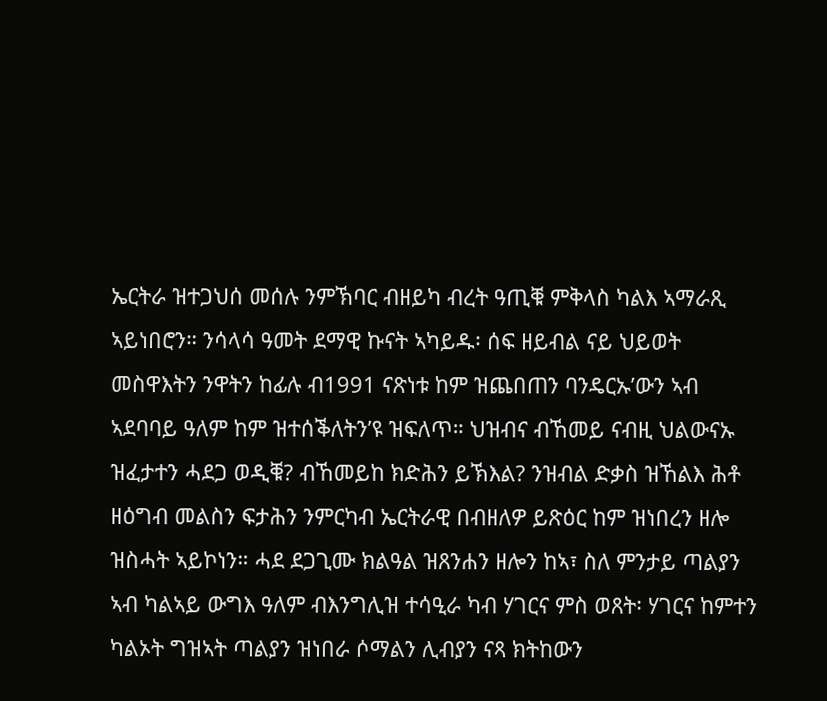ኤርትራ ዝተጋህሰ መሰሉ ንምኽባር ብዘይካ ብረት ዓጢቑ ምቅላስ ካልእ ኣማራጺ ኣይነበሮን። ንሳላሳ ዓመት ደማዊ ኩናት ኣካይዱ፡ ሰፍ ዘይብል ናይ ህይወት መስዋእትን ንዋትን ከፊሉ ብ1991 ናጽነቱ ከም ዝጨበጠን ባንዴርኡ’ውን ኣብ ኣደባባይ ዓለም ከም ዝተሰቕለትን’ዩ ዝፍለጥ። ህዝብና ብኸመይ ናብዚ ህልውናኡ ዝፈታተን ሓደጋ ወዲቑ? ብኸመይከ ክድሕን ይኽእል? ንዝብል ድቃስ ዝኸልእ ሕቶ ዘዕግብ መልስን ፍታሕን ንምርካብ ኤርትራዊ በብዘለዎ ይጽዕር ከም ዝነበረን ዘሎ ዝስሓት ኣይኮነን። ሓደ ደጋጊሙ ክልዓል ዝጸንሐን ዘሎን ከኣ፣ ስለ ምንታይ ጣልያን ኣብ ካልኣይ ውግእ ዓለም ብእንግሊዝ ተሳዒራ ካብ ሃገርና ምስ ወጸት፡ ሃገርና ከምተን ካልኦት ግዝኣት ጣልያን ዝነበራ ሶማልን ሊብያን ናጻ ክትከውን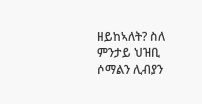ዘይከኣለት? ስለ ምንታይ ህዝቢ ሶማልን ሊብያን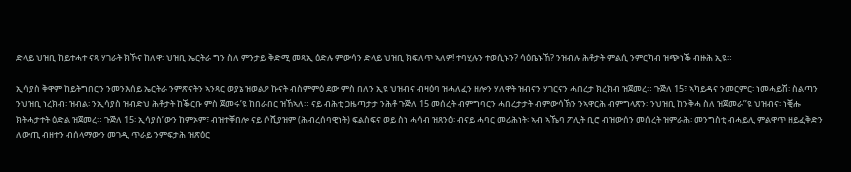ድላይ ህዝቢ ከይተሓተ ናጻ ሃገራት ክኾና ከለዋ፡ ህዝቢ ኤርትራ ግን ስለ ምንታይ ቅድሚ መጻኢ ዕድሉ ምውሳን ድላይ ህዝቢ ክፍለጥ ኣለዎ! ተባሂሉን ተወሲኑን? ሳዕቤኑኸ? ንዝብሉ ሕቶታት ምልሲ ንምርካብ ዝጭነቕ ብዙሕ ኢዩ።

ኢሳያስ ቅዋም ከይትግበርን ንመንእሰይ ኤርትራ ንምጽናትን ኣንጻር ወያኔ ዝወልዖ ኩናት ብስምምዕ ደው ምስ በለን ኢዩ ህዝብና ብዛዕባ ዝሓለፈን ዘሎን ሃለዋት ዝብናን ሃገርናን ሓበረታ ክረክብ ዝጀመረ። ጉጅለ 15፣ ኣካይዳና ንመርምር፡ ነመሓይሽ፡ ስልጣን ንህዝቢ ነረክብ፡ ዝብል፡ ንኢሳያስ ዝብድህ ሕቶታት ከቕርቡ ምስ ጀመሩ’ዩ ከበራበር ዝኸኣለ። ናይ ብሕቲ ጋዜጣታታ ንሕቶ ጉጅለ 15 መሰረት ብምግባርን ሓበረታታት ብምውሳኽን ንኣዋርሕ ብምግላጽን፡ ንህዝቢ ከንቅሓ ስለ ዝጀመራ’’ዩ ህዝብና፡ ነቒሑ ክትሓታተት ዕድል ዝጀመረ። ጉጅለ 15፡ ኢሳያስ’ውን ከምኦም፣ ብዝተቐበሎ ናይ ሶሺያዝም (ሕብረሰባዊነት) ፍልስፍና ወይ ስነ ሓሳብ ዝጸንዕ፡ ብናይ ሓባር መሪሕነት፡ ኣብ ኣኼባ ፖሊት ቢሮ ብዝውሰን መሰረት ዝምራሕ፡ መንግስቲ ብሓይሊ ምልዋጥ ዘይፈቅድን ለውጢ ብዘተን ብሰላማውን መገዲ ጥራይ ንምፍታሕ ዝጽዕር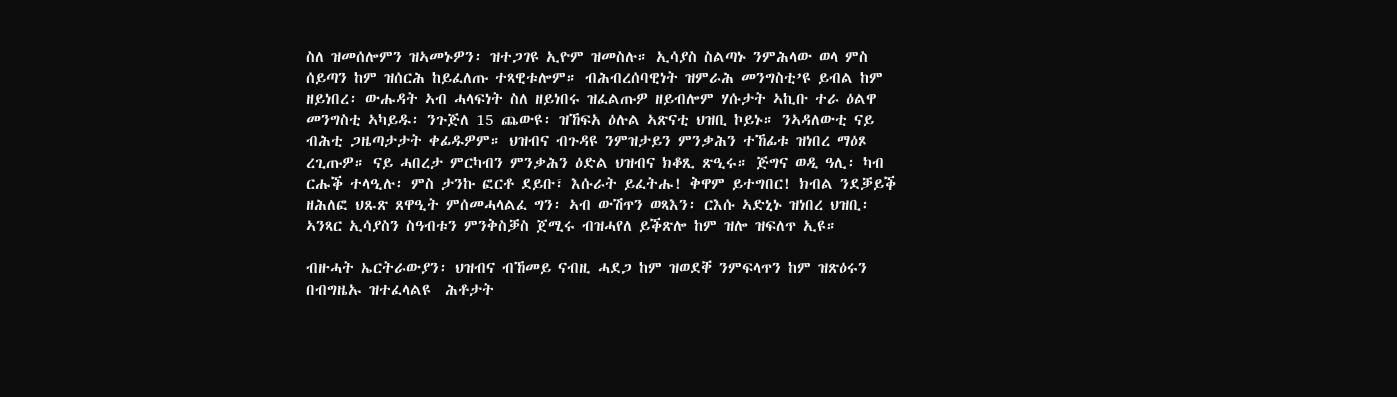ስለ ዝመሰሎምን ዝኣመኑዎን፡ ዝተጋገዩ ኢዮም ዝመስሉ። ኢሳያስ ስልጣኑ ንምሕላው ወላ ምስ ሰይጣን ከም ዝሰርሕ ከይፈለጡ ተጻዊቱሎም። ብሕብረሰባዊነት ዝምራሕ መንግስቲ’ዩ ይብል ከም ዘይነበረ፡ ውሑዳት ኣብ ሓላፍነት ስለ ዘይነበሩ ዝፈልጡዎ ዘይብሎም ሃሱታት ኣኪቡ ተራ ዕልዋ መንግስቲ ኣካይዱ፡ ንጉጅለ 15 ጨውዩ፡ ዝኸፍአ ዕሉል ኣጽናቲ ህዝቢ ኮይኑ። ንኣዳለውቲ ናይ ብሕቲ ጋዜጣታታት ቀፊዱዎም። ህዝብና ብጉዳዩ ንምዝታይን ምንቃሕን ተኸፊቱ ዝነበረ ማዕጾ ረጊጡዎ። ናይ ሓበረታ ምርካብን ምንቃሕን ዕድል ህዝብና ክቆጺ ጽዒሩ። ጅግና ወዲ ዓሊ፡ ካብ ርሑቕ ተላዒሉ፡ ምስ ታንኩ ፎርቶ ደይቡ፣ እሱራት ይፈትሑ! ቅዋም ይተግበር! ክብል ንደቓይቕ ዘሕለፎ ህጹጽ ጸዋዒት ምሰመሓላልፈ ግን፡ ኣብ ውሽጥን ወጻእን፡ ርእሱ ኣድኒኑ ዝነበረ ህዝቢ፡ ኣንጻር ኢሳያስን ስዓብቱን ምንቅስቓስ ጀሚሩ ብዝሓየለ ይቕጽሎ ከም ዝሎ ዝፍለጥ ኢዩ።

ብዙሓት ኤርትራውያን፡ ህዝብና ብኸመይ ናብዚ ሓደጋ ከም ዝወደቐ ንምፍላጥን ከም ዝጽዕሩን በብግዜኡ ዝተፈላልዩ  ሕቶታት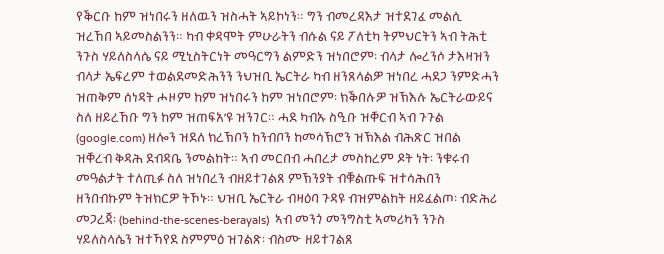የቕርቡ ከም ዝነበሩን ዘለዉን ዝስሓት ኣይኮነን። ግን ብመረዳእታ ዝተደገፈ መልሲ ዝረኸበ ኣይመስልንን። ካብ ቀዳሞት ምሁራትን ብሱል ናይ ፖለቲካ ትምህርትን ኣብ ትሕቲ ንጉስ ሃይለስላሴ ናይ ሚኒስትርነት መዓርግን ልምድን ዝነበሮም፡ ብላታ ሎረንሶ ታእዛዝን ብላታ ኤፍረም ተወልደመድሕንን ንህዝቢ ኤርትራ ካብ ዘንጸላልዎ ዝነበረ ሓደጋ ንምድሓን ዝጠቅም ሰነዳት ሖዞም ከም ዝነበሩን ከም ዝነበሮም፡ ክቕበሉዎ ዝኽእሉ ኤርትራውይና ስለ ዘይረኸቡ ግን ከም ዝጠፍአ’ዩ ዝንገር። ሓደ ካብኡ ስዒቡ ዝቐርብ ኣብ ጉጉል (google.com) ዘሎን ዝደለ ክረኽቦን ከንብቦን ከመሳኽሮን ዝኽእል ብሕጽር ዝበል ዝቐረብ ቅዳሕ ደብዳቤ ንመልከት። ኣብ መርበብ ሓበረታ መስከረም ዶት ነት፡ ንቁሩብ መዓልታት ተለጢፉ ስለ ዝነበረን ብዘይተገልጸ ምኽንያት ብቑልጡፍ ዝተሳሕበን ዘንበብኩም ትዝክርዎ ትኾኑ። ህዝቢ ኤርትራ ብዛዕባ ጉዳዩ ብዝምልከት ዘይፈልጦ፡ ብድሕሪ መጋረጃ፡ (behind-the-scenes-berayals)  ኣብ መንጎ መንግስቲ ኣመሪካን ንጉስ ሃይለስላሴን ዝተኻየደ ስምምዕ ዝገልጽ፡ ብስሙ ዘይተገልጸ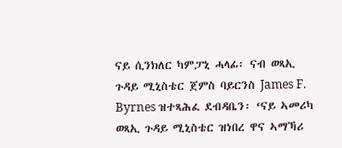ናይ ሲንክለር ካምፓኒ ሓላፊ፡ ናብ ወጻኢ ጉዳይ ሚኒስቴር ጀምስ ባይርንስ James F. Byrnes ዝተጻሕፈ ደብዳቤን፡ ‘ናይ ኣመሪካ ወጻኢ ጉዳይ ሚኒስቴር ዝነበረ ዋና ኣማኻሪ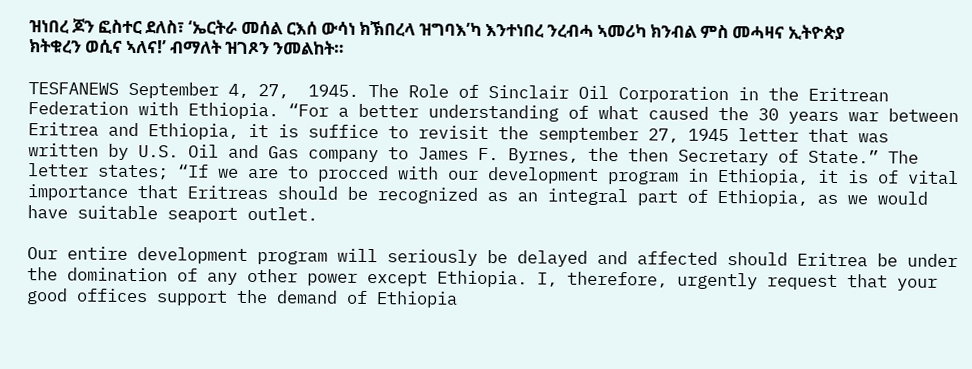ዝነበረ ጆን ፎስተር ደለስ፣ ‘ኤርትራ መሰል ርእሰ ውሳነ ክኽበረላ ዝግባእ’ካ እንተነበረ ንረብሓ ኣመሪካ ክንብል ምስ መሓዛና ኢትዮጵያ ክትቁረን ወሲና ኣለና!’ ብማለት ዝገጾን ንመልከት።

TESFANEWS September 4, 27,  1945. The Role of Sinclair Oil Corporation in the Eritrean Federation with Ethiopia. “For a better understanding of what caused the 30 years war between Eritrea and Ethiopia, it is suffice to revisit the semptember 27, 1945 letter that was written by U.S. Oil and Gas company to James F. Byrnes, the then Secretary of State.” The letter states; “If we are to procced with our development program in Ethiopia, it is of vital importance that Eritreas should be recognized as an integral part of Ethiopia, as we would have suitable seaport outlet.

Our entire development program will seriously be delayed and affected should Eritrea be under the domination of any other power except Ethiopia. I, therefore, urgently request that your good offices support the demand of Ethiopia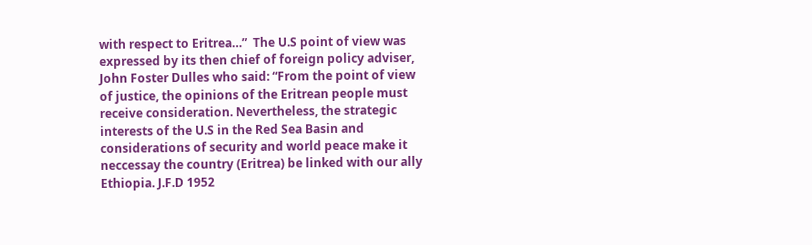with respect to Eritrea…”  The U.S point of view was expressed by its then chief of foreign policy adviser, John Foster Dulles who said: “From the point of view of justice, the opinions of the Eritrean people must receive consideration. Nevertheless, the strategic interests of the U.S in the Red Sea Basin and considerations of security and world peace make it neccessay the country (Eritrea) be linked with our ally Ethiopia. J.F.D 1952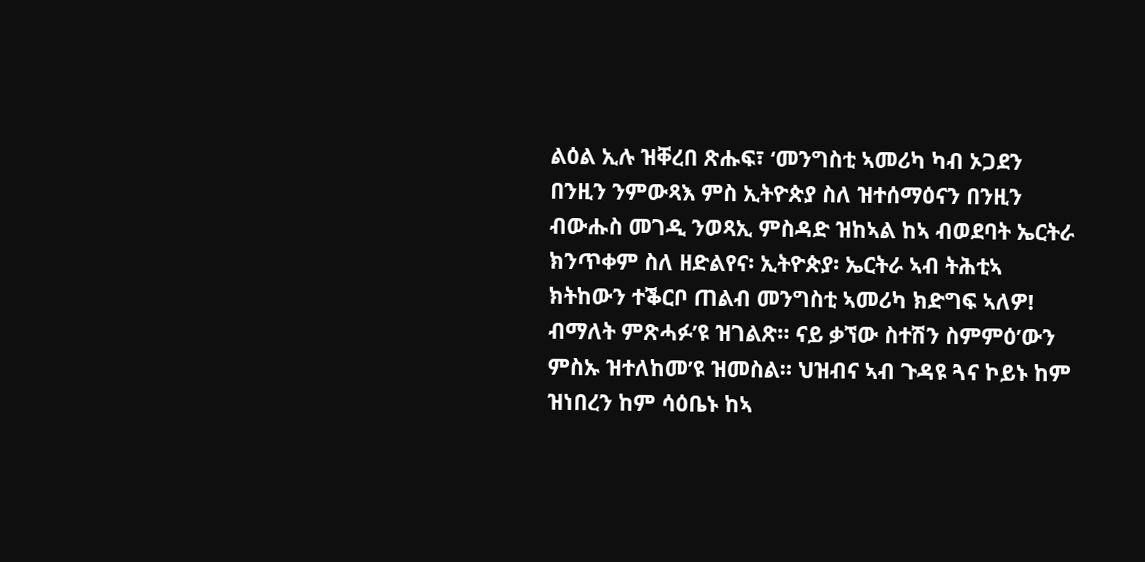ልዕል ኢሉ ዝቐረበ ጽሑፍ፣ ‘መንግስቲ ኣመሪካ ካብ ኦጋደን በንዚን ንምውጻእ ምስ ኢትዮጵያ ስለ ዝተሰማዕናን በንዚን ብውሑስ መገዲ ንወጻኢ ምስዳድ ዝከኣል ከኣ ብወደባት ኤርትራ ክንጥቀም ስለ ዘድልየና፡ ኢትዮጵያ፡ ኤርትራ ኣብ ትሕቲኣ ክትከውን ተቕርቦ ጠልብ መንግስቲ ኣመሪካ ክድግፍ ኣለዎ! ብማለት ምጽሓፉ’ዩ ዝገልጽ። ናይ ቃኘው ስተሽን ስምምዕ’ውን ምስኡ ዝተለከመ’ዩ ዝመስል። ህዝብና ኣብ ጉዳዩ ጓና ኮይኑ ከም ዝነበረን ከም ሳዕቤኑ ከኣ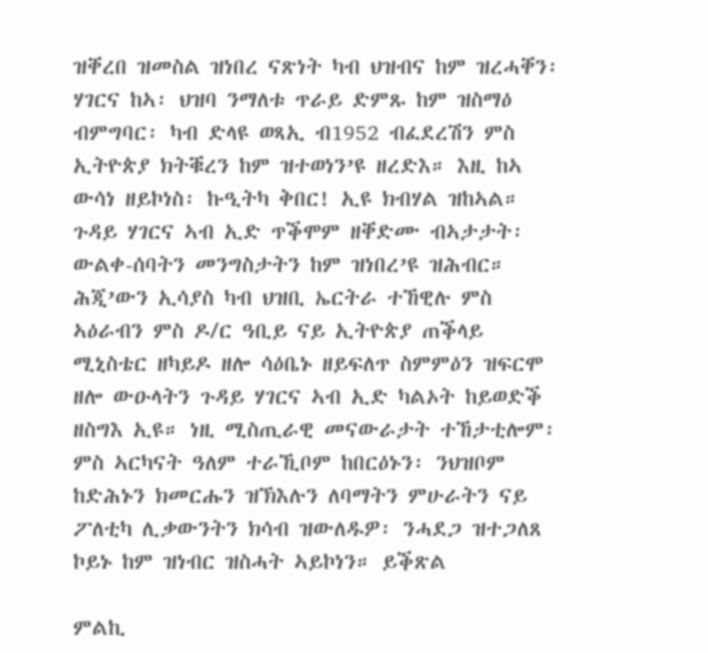ዝቐረበ ዝመስል ዝነበረ ናጽነት ካብ ህዝብና ከም ዝረሓቐን፡ ሃገርና ከኣ፡ ህዝባ ንማለቱ ጥራይ ድምጹ ከም ዝስማዕ ብምግባር፡ ካብ ድላዩ ወጻኢ ብ1952 ብፈደረሽን ምስ ኢትዮጵያ ክትቑረን ከም ዝተወነን’ዩ ዘረድእ። እዚ ከኣ ውሳነ ዘይኮነስ፡ ኩዒትካ ቅበር! ኢዩ ክብሃል ዝከኣል። ጉዳይ ሃገርና ኣብ ኢድ ጥቕሞም ዘቐድሙ ብኣታታት፡ ውልቀ-ሰባትን መንግስታትን ከም ዝነበረ’ዩ ዝሕብር። ሕጂ’ውን ኢሳያስ ካብ ህዝቢ ኤርትራ ተኸዊሉ ምስ ኣዕራብን ምስ ዶ/ር ዓቢይ ናይ ኢትዮጵያ ጠቕላይ ሚኒስቴር ዘካይዶ ዘሎ ሳዕቤኑ ዘይፍለጥ ስምምዕን ዝፍርሞ ዘሎ ውዑላትን ጉዳይ ሃገርና ኣብ ኢድ ካልኦት ከይወድቕ ዘስግእ ኢዩ። ነዚ ሚስጢራዊ መናውራታት ተኸታቲሎም፡ ምስ ኣርካናት ዓለም ተራኺቦም ከበርዕኑን፡ ንህዝቦም ከድሕኑን ክመርሑን ዝኽእሉን ለባማትን ምሁራትን ናይ ፖለቲካ ሊቃውንትን ክሳብ ዝውለዱዎ፡ ንሓደጋ ዝተጋለጸ ኮይኑ ከም ዝነብር ዝስሓት ኣይኮነን። ይቕጽል

ምልኪ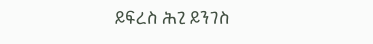ይፍረስ ሕጊ ይንገስ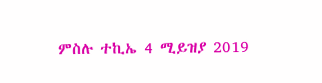ምስሉ ተኪኤ 4 ሚይዝያ 2019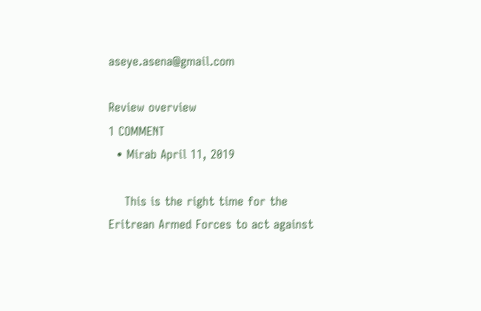aseye.asena@gmail.com

Review overview
1 COMMENT
  • Mirab April 11, 2019

    This is the right time for the Eritrean Armed Forces to act against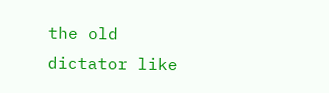the old dictator like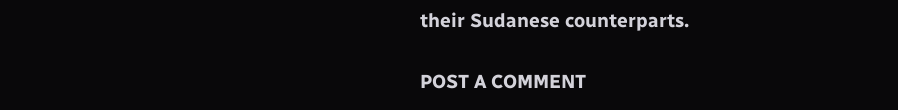their Sudanese counterparts.

POST A COMMENT